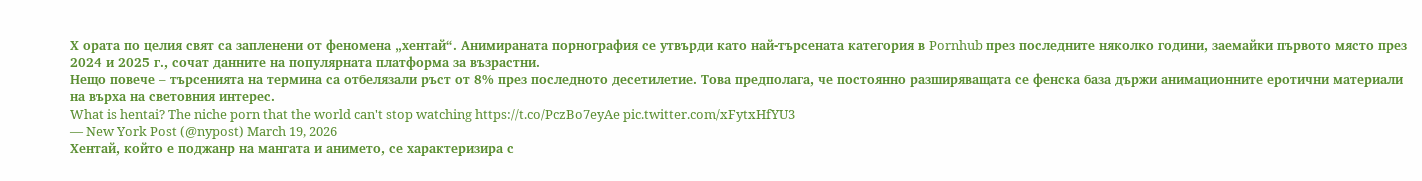Х ората по целия свят са запленени от феномена „хентай“. Анимираната порнография се утвърди като най-търсената категория в Pornhub през последните няколко години, заемайки първото място през 2024 и 2025 г., сочат данните на популярната платформа за възрастни.
Нещо повече – търсенията на термина са отбелязали ръст от 8% през последното десетилетие. Това предполага, че постоянно разширяващата се фенска база държи анимационните еротични материали на върха на световния интерес.
What is hentai? The niche porn that the world can't stop watching https://t.co/PczBo7eyAe pic.twitter.com/xFytxHfYU3
— New York Post (@nypost) March 19, 2026
Хентай, който е поджанр на мангата и анимето, се характеризира с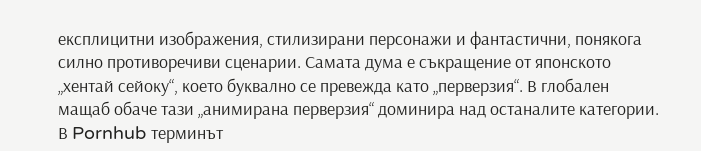експлицитни изображения, стилизирани персонажи и фантастични, понякога силно противоречиви сценарии. Самата дума е съкращение от японското „хентай сейоку“, което буквално се превежда като „перверзия“. В глобален мащаб обаче тази „анимирана перверзия“ доминира над останалите категории. В Pornhub терминът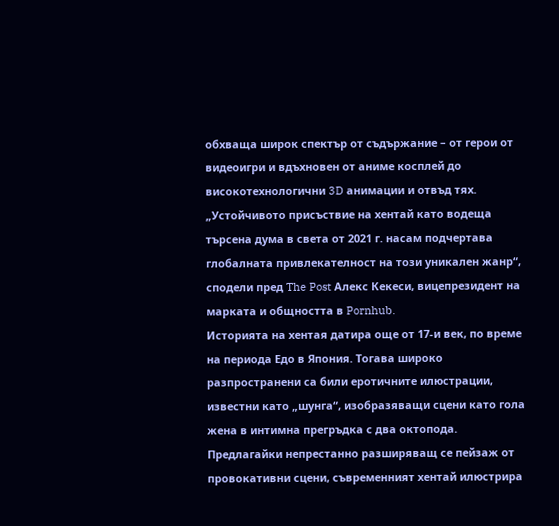обхваща широк спектър от съдържание – от герои от видеоигри и вдъхновен от аниме косплей до високотехнологични 3D анимации и отвъд тях.
„Устойчивото присъствие на хентай като водеща търсена дума в света от 2021 г. насам подчертава глобалната привлекателност на този уникален жанр“, сподели пред The Post Алекс Кекеси, вицепрезидент на марката и общността в Pornhub.
Историята на хентая датира още от 17-и век, по време на периода Едо в Япония. Тогава широко разпространени са били еротичните илюстрации, известни като „шунга“, изобразяващи сцени като гола жена в интимна прегръдка с два октопода.
Предлагайки непрестанно разширяващ се пейзаж от провокативни сцени, съвременният хентай илюстрира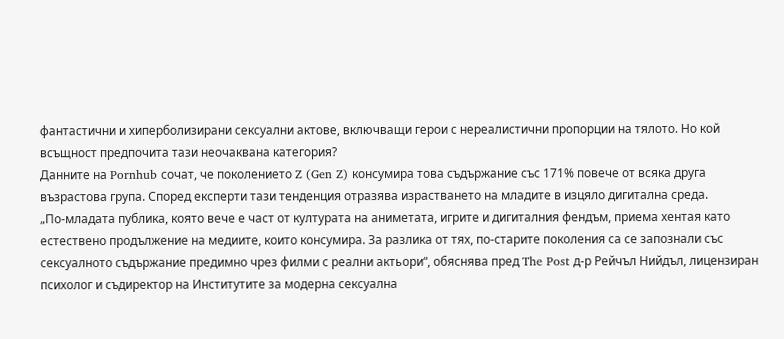фантастични и хиперболизирани сексуални актове, включващи герои с нереалистични пропорции на тялото. Но кой всъщност предпочита тази неочаквана категория?
Данните на Pornhub сочат, че поколението Z (Gen Z) консумира това съдържание със 171% повече от всяка друга възрастова група. Според експерти тази тенденция отразява израстването на младите в изцяло дигитална среда.
„По-младата публика, която вече е част от културата на аниметата, игрите и дигиталния фендъм, приема хентая като естествено продължение на медиите, които консумира. За разлика от тях, по-старите поколения са се запознали със сексуалното съдържание предимно чрез филми с реални актьори“, обяснява пред The Post д-р Рейчъл Нийдъл, лицензиран психолог и съдиректор на Институтите за модерна сексуална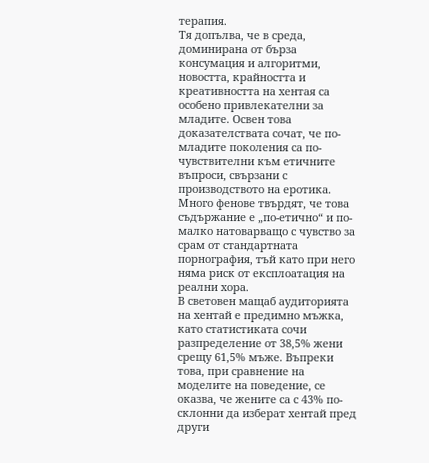терапия.
Тя допълва, че в среда, доминирана от бърза консумация и алгоритми, новостта, крайността и креативността на хентая са особено привлекателни за младите. Освен това доказателствата сочат, че по-младите поколения са по-чувствителни към етичните въпроси, свързани с производството на еротика. Много фенове твърдят, че това съдържание е „по-етично“ и по-малко натоварващо с чувство за срам от стандартната порнография, тъй като при него няма риск от експлоатация на реални хора.
В световен мащаб аудиторията на хентай е предимно мъжка, като статистиката сочи разпределение от 38,5% жени срещу 61,5% мъже. Въпреки това, при сравнение на моделите на поведение, се оказва, че жените са с 43% по-склонни да изберат хентай пред други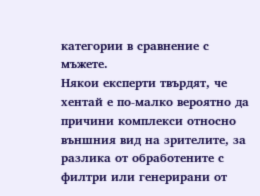категории в сравнение с мъжете.
Някои експерти твърдят, че хентай е по-малко вероятно да причини комплекси относно външния вид на зрителите, за разлика от обработените с филтри или генерирани от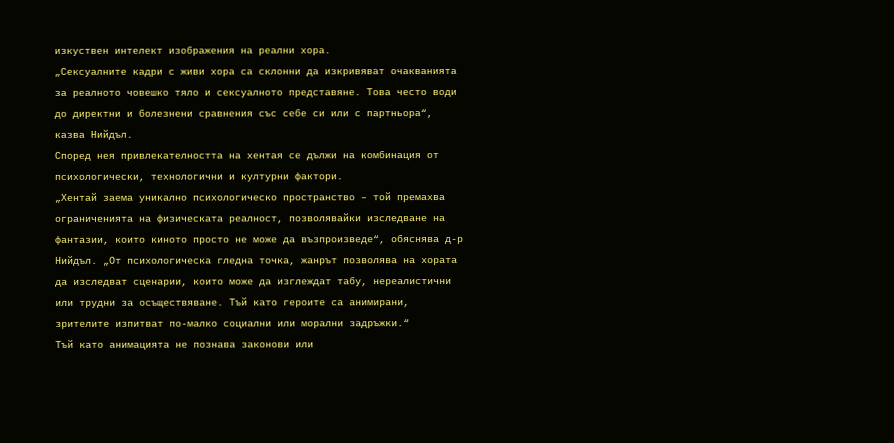изкуствен интелект изображения на реални хора.
„Сексуалните кадри с живи хора са склонни да изкривяват очакванията за реалното човешко тяло и сексуалното представяне. Това често води до директни и болезнени сравнения със себе си или с партньора“, казва Нийдъл.
Според нея привлекателността на хентая се дължи на комбинация от психологически, технологични и културни фактори.
„Хентай заема уникално психологическо пространство – той премахва ограниченията на физическата реалност, позволявайки изследване на фантазии, които киното просто не може да възпроизведе“, обяснява д-р Нийдъл. „От психологическа гледна точка, жанрът позволява на хората да изследват сценарии, които може да изглеждат табу, нереалистични или трудни за осъществяване. Тъй като героите са анимирани, зрителите изпитват по-малко социални или морални задръжки.“
Тъй като анимацията не познава законови или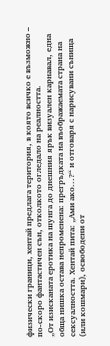физически граници, хентай предлага територия, в която всичко е възможно – по-скоро фантастичен сън, отколкото огледало на реалността.
„От изисканата еротика на шунга до днешния ярък визуален карнавал, една обща нишка остава непроменена: прегръдката на въображаемата страна на сексуалността. Хентай пита: „Ами ако...?“ и отговаря с нарисувани сънища (или кошмари), освободени от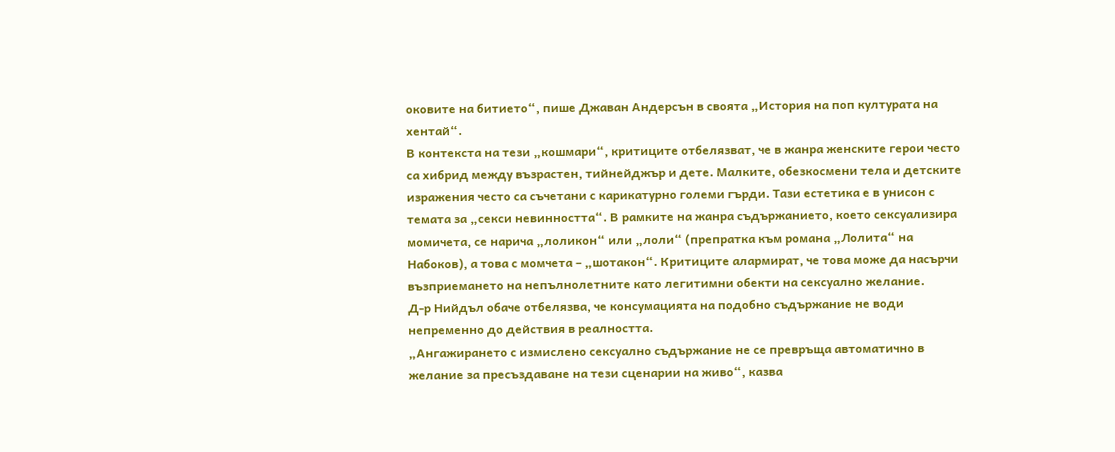оковите на битието“, пише Джаван Андерсън в своята „История на поп културата на хентай“.
В контекста на тези „кошмари“, критиците отбелязват, че в жанра женските герои често са хибрид между възрастен, тийнейджър и дете. Малките, обезкосмени тела и детските изражения често са съчетани с карикатурно големи гърди. Тази естетика е в унисон с темата за „секси невинността“. В рамките на жанра съдържанието, което сексуализира момичета, се нарича „лоликон“ или „лоли“ (препратка към романа „Лолита“ на Набоков), а това с момчета – „шотакон“. Критиците алармират, че това може да насърчи възприемането на непълнолетните като легитимни обекти на сексуално желание.
Д-р Нийдъл обаче отбелязва, че консумацията на подобно съдържание не води непременно до действия в реалността.
„Ангажирането с измислено сексуално съдържание не се превръща автоматично в желание за пресъздаване на тези сценарии на живо“, казва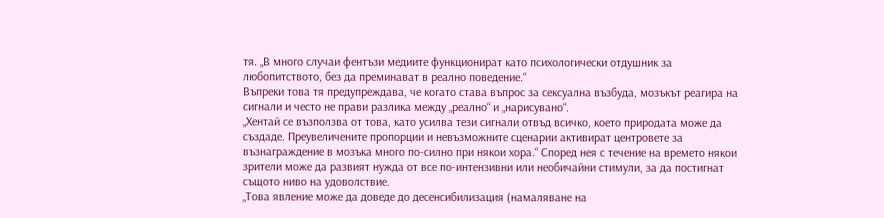тя. „В много случаи фентъзи медиите функционират като психологически отдушник за любопитството, без да преминават в реално поведение.“
Въпреки това тя предупреждава, че когато става въпрос за сексуална възбуда, мозъкът реагира на сигнали и често не прави разлика между „реално“ и „нарисувано“.
„Хентай се възползва от това, като усилва тези сигнали отвъд всичко, което природата може да създаде. Преувеличените пропорции и невъзможните сценарии активират центровете за възнаграждение в мозъка много по-силно при някои хора.“ Според нея с течение на времето някои зрители може да развият нужда от все по-интензивни или необичайни стимули, за да постигнат същото ниво на удоволствие.
„Това явление може да доведе до десенсибилизация (намаляване на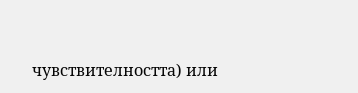чувствителността) или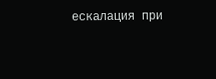ескалация при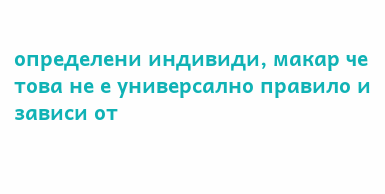определени индивиди, макар че това не е универсално правило и зависи от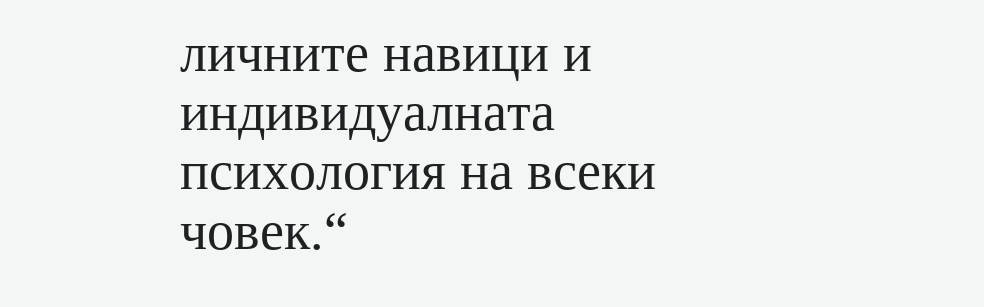личните навици и индивидуалната психология на всеки човек.“